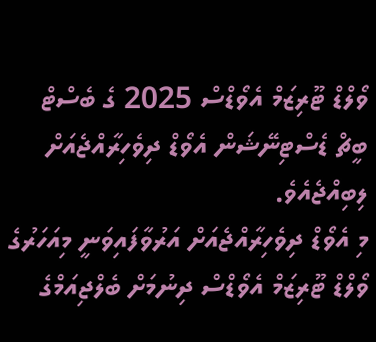ވޯލްޑް ޓޫރިޒަމް އެވޯޑްސް 2025 ގެ ބެސްޓް ބީޗް ޑެސްޓިނޭޝަން އެވޯޑް ދިވެހިރާއްޖެއަށް ލިބިއްޖެއެވެ.
މި އެވޯޑް ދިވެހިރާއްޖެއަށް އަރުވާފައިވަނީ މިއަހަރުގެ ވޯލްޑް ޓޫރިޒަމް އެވޯޑްސް ދިނުމަށް ބެލްޖިއަމްގެ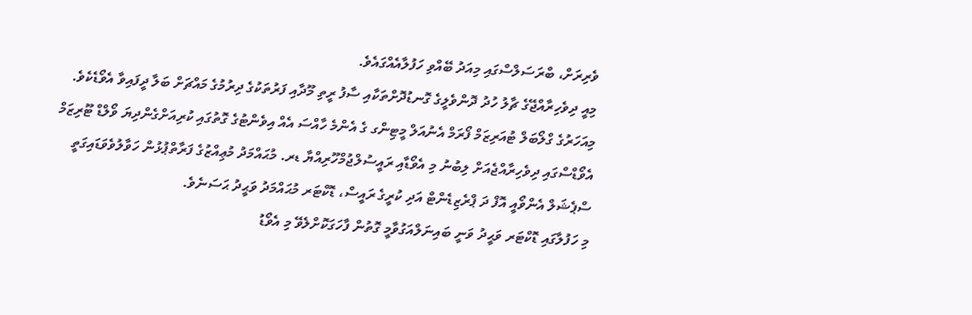ވެރިރަށް، ބްރަސަލްސްގައި މިއަދު ބޭއްވި ހަފުލާއެއްގައެވެ.
މިއީ ދިވެހިރާއްޖޭގެ ޗާލު ހުދު ދޮންވެލީގެ ގޮނޑުދޮށްތަކާއި ސާފު ރީތި މޫދާއި ފަރުތަކުގެ ދިރުމުގެ މައްޗަށް ބަލާ ދީފައިވާ އެވޯޑެކެވެ.
މިއަހަރުގެ ގްލޯބަލް ޓުއަރިޒަމް ފޯރަމް އެނުއަލް މީޓިންގ ގެ އެންމެ ހާއްސަ އެއް އިވެންޓުގެ ގޮތުގައި ކުރިއަށްގެންދިޔަ ވޯލްޑް ޓޫރިޒަމް އެވޯޑްސްގައި ދިވެހިރާއްޖެއަށް ލިބުނު މި އެވޯޑާއި ރައީސުލްޖުމްހޫރިއްޔާ ޑރ. މުޙައްމަދު މުޢިއްޒުގެ ފަރާތްޕުޅުން ހަވާލުވެވަޑައިގަތީ ސްޕެޝަލް އެންވޯއީ އޮފް ދަ ޕްރެޒިޑެންޓް އަދި ކުރީގެ ރައީސް، ޑޮކްޓަރ މުޙައްމަދު ވަޙީދު ޙަސަނެވެ.
މި ހަފުލާގައި ޑޮކްޓަރ ވަޙީދު ވަނީ ބައިނަލްއަގުވާމީ ގޮތުން ފާހަގަކޮށްލެވޭ މި އެވޯޑު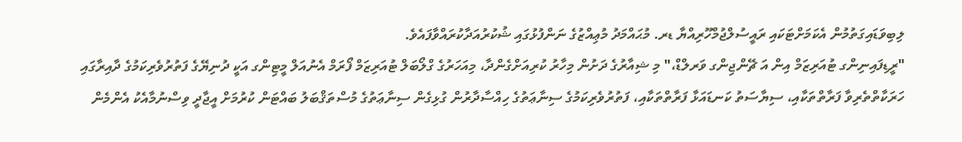ލިބިވަޑައިގަތުމުން އެކަމަށްޓަކައި ރައީސުލްޖުމްހޫރިއްޔާ ޑރ. މުޙައްމަދު މުޢިއްޒުގެ ނަންފުޅުގައި ޝުކުރުއަދާކުރައްވާފައެވެ.
"ރީޑިފައިނިންގ ޓުއަރިޒަމް އިން އަ ޗޭންޖިންގ ވަރލްޑް،" މި ޝިއާރުގެ ދަށުން މިހާރު ކުރިއަށްގެންދާ، މިއަހަރުގެ ގްލޯބަލް ޓުއަރިޒަމް ފޯރަމް އެނުއަލް މީޓިންގ އަކީ ދުނިޔޭގެ ފަތުރުވެރިކަމުގެ ދާއިރާގައި ހަރަކާތްތެރިވާ ފަރާތްތަކާއި، ސިޔާސަތު ކަނޑައަޅާ ފަރާތްތަކާއި، ފަތުރުވެރިކަމުގެ ސިނާޢަތުގެ ހިއްސާދާރުން ގުޅިގެން ސިނާޢަތުގެ މުސްތަޤްބަލު ބައްޓަން ކުރުމަށް އީޖާދީ ވިސްނުމާއެކު އެންމެން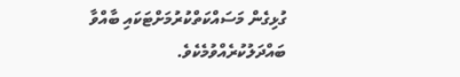ގުޅިގެން މަސައްކަތްކުރުމަށްޓަކައި ބާއްވާ ބައްދަލުކުރެއްވުމެކެވެ.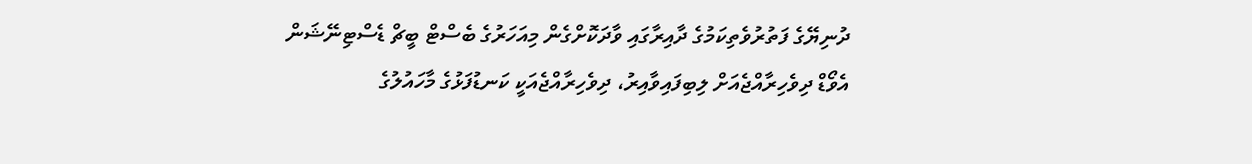ދުނިޔޭގެ ފަތުރުވެތިކަމުގެ ދާއިރާގައި ވާދަކޮށްގެން މިއަހަރުގެ ބެސްޓް ބީޗް ޑެސްޓިނޭޝަން އެވޯޑް ދިވެހިރާއްޖެއަށް ލިބިފައިވާއިރު، ދިވެހިރާއްޖެއަކީ ކަނޑުފަޅުގެ މާހައުލުގެ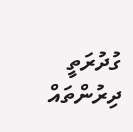ގުދުރަތީ ދިރުންތައް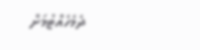ދެމެހެއްޓުމަށް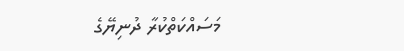މަސައްކަތްކުރާ ދުނިޔޭގެ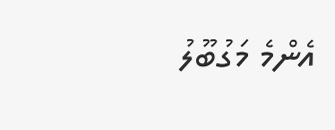އެންމެ މަގުބޫލު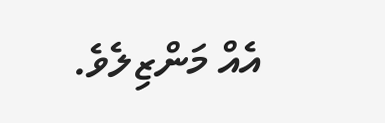އެއް މަންޒިލެވެ.